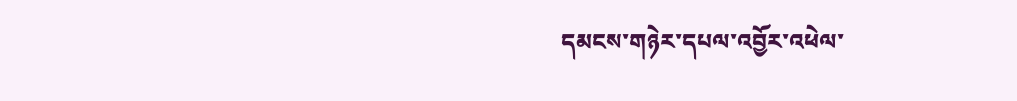དམངས་གཉེར་དཔལ་འབྱོར་འཕེལ་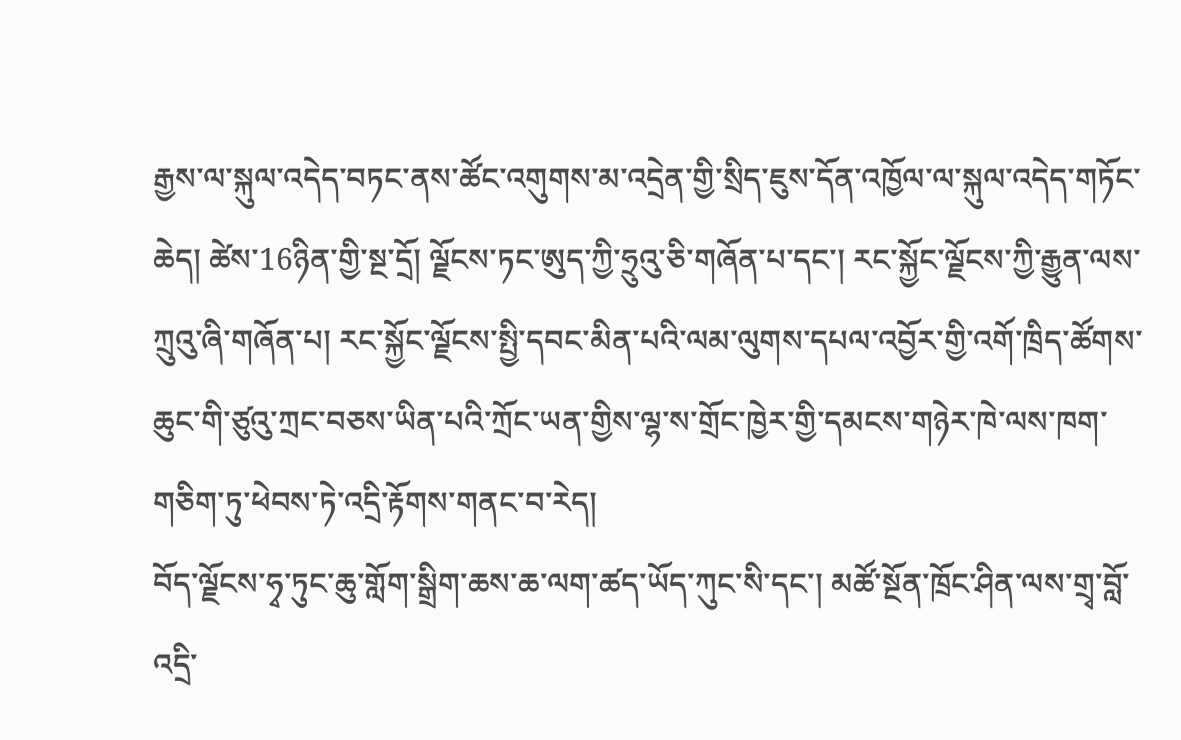རྒྱས་ལ་སྐུལ་འདེད་བཏང་ནས་ཚོང་འགུགས་མ་འདྲེན་གྱི་སྲིད་ཇུས་དོན་འཁྱོལ་ལ་སྐུལ་འདེད་གཏོང་ཆེད། ཚེས་16ཉིན་གྱི་སྔ་དྲོ། ལྗོངས་ཏང་ཨུད་ཀྱི་ཧྲུའུ་ཅི་གཞོན་པ་དང་། རང་སྐྱོང་ལྗོངས་ཀྱི་རྒྱུན་ལས་ཀྲུའུ་ཞི་གཞོན་པ། རང་སྐྱོང་ལྗོངས་སྤྱི་དབང་མིན་པའི་ལམ་ལུགས་དཔལ་འབྱོར་གྱི་འགོ་ཁྲིད་ཚོགས་ཆུང་གི་ཙུའུ་ཀྲང་བཅས་ཡིན་པའི་ཀྲོང་ཡན་གྱིས་ལྷ་ས་གྲོང་ཁྱེར་གྱི་དམངས་གཉེར་ཁེ་ལས་ཁག་གཅིག་ཏུ་ཕེབས་ཏེ་འདྲི་རྟོགས་གནང་བ་རེད།
བོད་ལྗོངས་ཧྭ་ཏུང་ཆུ་གློག་སྒྲིག་ཆས་ཆ་ལག་ཚད་ཡོད་ཀུང་སི་དང་། མཚོ་སྔོན་ཁྲོང་ཤིན་ལས་གྲྭ་བློ་འདྲི་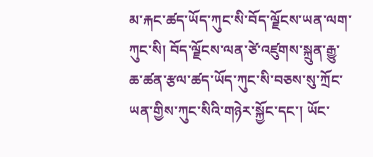མ་རྐང་ཚད་ཡོད་ཀུང་སི་བོད་ལྗོངས་ཡན་ལག་ཀུང་སི། བོད་ལྗོངས་ལན་ཙེ་འཛུགས་སྐྲུན་རྒྱུ་ཆ་ཚན་རྩལ་ཚད་ཡོད་ཀུང་སི་བཅས་སུ་ཀྲོང་ཡན་གྱིས་ཀུང་སིའི་གཉེར་སྐྱོང་དང་། ཡོང་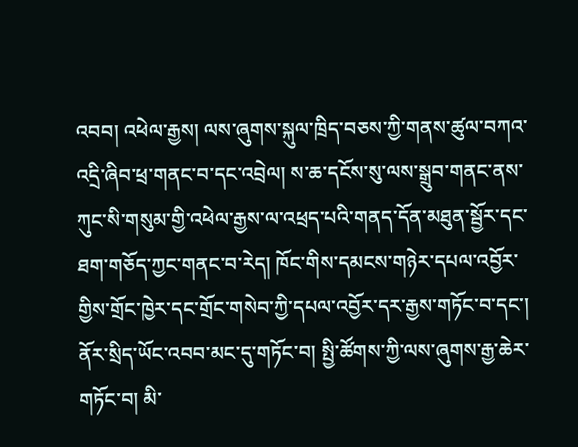འབབ། འཕེལ་རྒྱས། ལས་ཞུགས་སྐུལ་ཁྲིད་བཅས་ཀྱི་གནས་ཚུལ་བཀའ་འདྲི་ཞིབ་ཕྲ་གནང་བ་དང་འབྲེལ། ས་ཆ་དངོས་སུ་ལས་སྒྲུབ་གནང་ནས་ཀུང་སི་གསུམ་གྱི་འཕེལ་རྒྱས་ལ་འཕྲད་པའི་གནད་དོན་མཐུན་སྦྱོར་དང་ཐག་གཅོད་ཀྱང་གནང་བ་རེད། ཁོང་གིས་དམངས་གཉེར་དཔལ་འབྱོར་གྱིས་གྲོང་ཁྱེར་དང་གྲོང་གསེབ་ཀྱི་དཔལ་འབྱོར་དར་རྒྱས་གཏོང་བ་དང་། ནོར་སྲིད་ཡོང་འབབ་མང་དུ་གཏོང་བ། སྤྱི་ཚོགས་ཀྱི་ལས་ཞུགས་རྒྱ་ཆེར་གཏོང་བ། མི་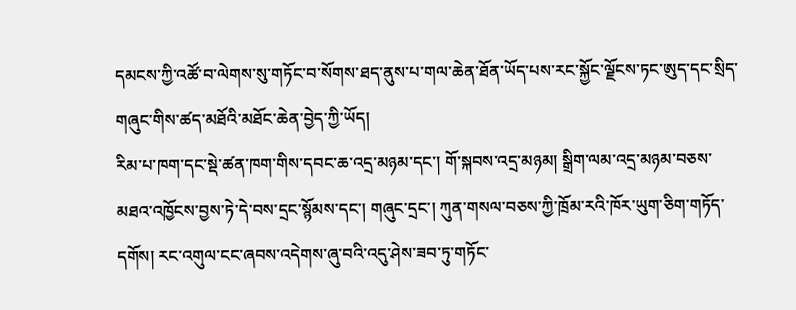དམངས་ཀྱི་འཚོ་བ་ལེགས་སུ་གཏོང་བ་སོགས་ཐད་ནུས་པ་གལ་ཆེན་ཐོན་ཡོད་པས་རང་སྐྱོང་ལྗོངས་ཏང་ཨུད་དང་སྲིད་གཞུང་གིས་ཚད་མཐོའི་མཐོང་ཆེན་བྱེད་ཀྱི་ཡོད།
རིམ་པ་ཁག་དང་སྡེ་ཚན་ཁག་གིས་དབང་ཆ་འདྲ་མཉམ་དང་། གོ་སྐབས་འདྲ་མཉམ། སྒྲིག་ལམ་འདྲ་མཉམ་བཅས་མཐའ་འཁྱོངས་བྱས་ཏེ་དེ་བས་དྲང་སྙོམས་དང་། གཞུང་དྲང་། ཀུན་གསལ་བཅས་ཀྱི་ཁྲོམ་རའི་ཁོར་ཡུག་ཅིག་གཏོད་དགོས། རང་འགུལ་ངང་ཞབས་འདེགས་ཞུ་བའི་འདུ་ཤེས་ཟབ་ཏུ་གཏོང་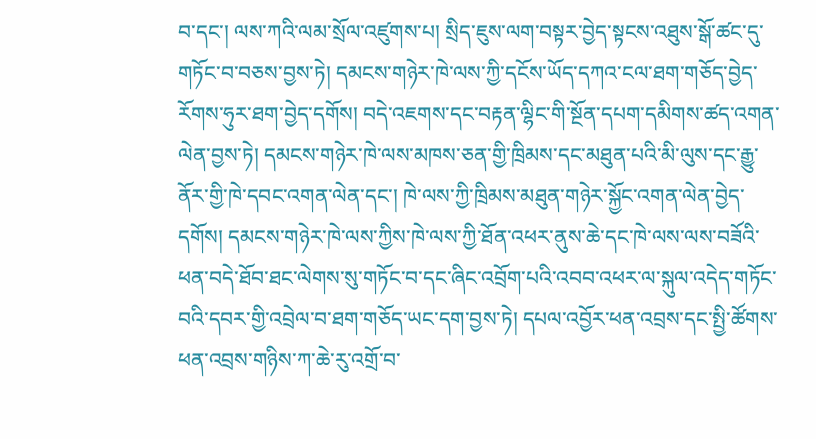བ་དང་། ལས་ཀའི་ལམ་སྲོལ་འཛུགས་པ། སྲིད་ཇུས་ལག་བསྟར་བྱེད་སྟངས་འཐུས་སྒོ་ཚང་དུ་གཏོང་བ་བཅས་བྱས་ཏེ། དམངས་གཉེར་ཁེ་ལས་ཀྱི་དངོས་ཡོད་དཀའ་ངལ་ཐག་གཅོད་བྱེད་རོགས་ཧུར་ཐག་བྱེད་དགོས། བདེ་འཇགས་དང་བརྟན་ལྷིང་གི་སྔོན་དཔག་དམིགས་ཚད་འགན་ལེན་བྱས་ཏེ། དམངས་གཉེར་ཁེ་ལས་མཁས་ཅན་གྱི་ཁྲིམས་དང་མཐུན་པའི་མི་ལུས་དང་རྒྱུ་ནོར་གྱི་ཁེ་དབང་འགན་ལེན་དང་། ཁེ་ལས་ཀྱི་ཁྲིམས་མཐུན་གཉེར་སྐྱོང་འགན་ལེན་བྱེད་དགོས། དམངས་གཉེར་ཁེ་ལས་ཀྱིས་ཁེ་ལས་ཀྱི་ཐོན་འཕར་ནུས་ཆེ་དང་ཁེ་ལས་ལས་བཟོའི་ཕན་བདེ་ཐོབ་ཐང་ལེགས་སུ་གཏོང་བ་དང་ཞིང་འབྲོག་པའི་འབབ་འཕར་ལ་སྐུལ་འདེད་གཏོང་བའི་དབར་གྱི་འབྲེལ་བ་ཐག་གཅོད་ཡང་དག་བྱས་ཏེ། དཔལ་འབྱོར་ཕན་འབྲས་དང་སྤྱི་ཚོགས་ཕན་འབྲས་གཉིས་ཀ་ཆེ་རུ་འགྲོ་བ་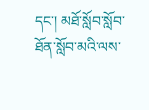དང་། མཐོ་སློབ་སློབ་ཐོན་སློབ་མའི་ལས་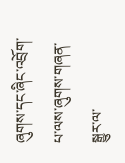ཞུགས་དང་ཞིང་འབྲོག་པ་ལས་ཞུགས་གཞན་སྒྱུར་ལ་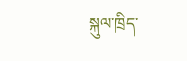སྐུལ་ཁྲིད་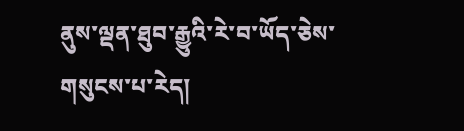ནུས་ལྡན་ཐུབ་རྒྱུའི་རེ་བ་ཡོད་ཅེས་གསུངས་པ་རེད།